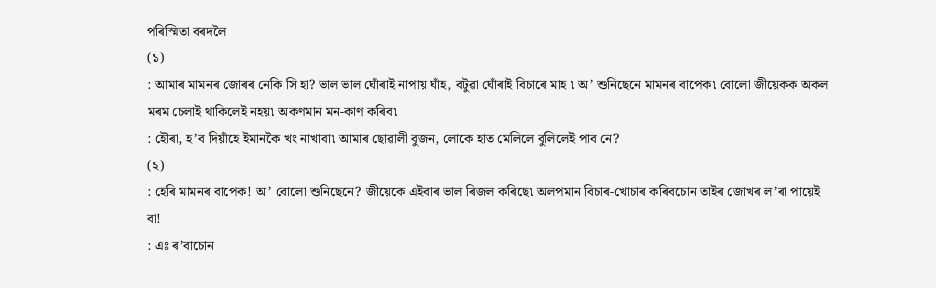পৰিস্মিতা বৰদলৈ
(১)
: আমাৰ মামনৰ জোৰৰ নেকি সি হা? ভাল ভাল ঘোঁৰাই নাপায় ঘাঁহ, বটুৱা ঘোঁৰাই বিচাৰে মাহ ৷ অ’ শুনিছেনে মামনৰ বাপেক৷ বোলো জীয়েকক অকল মৰম চেলাই থাকিলেই নহয়৷ অকণমান মন-কাণ কৰিব৷
: হৌৰা, হ’ব দিয়াঁহে ইমানকৈ খং নাখাবা৷ আমাৰ ছোৱালী বুজন, লোকে হাত মেলিলে বুলিলেই পাব নে?
(২)
: হেৰি মামনৰ বাপেক! অ’ বোলো শুনিছেনে? জীয়েকে এইবাৰ ভাল ৰিজল কৰিছে৷ অলপমান বিচাৰ-খোচাৰ কৰিবচোন তাইৰ জোখৰ ল’ৰা পায়েই বা!
: এঃ ৰ’বাচোন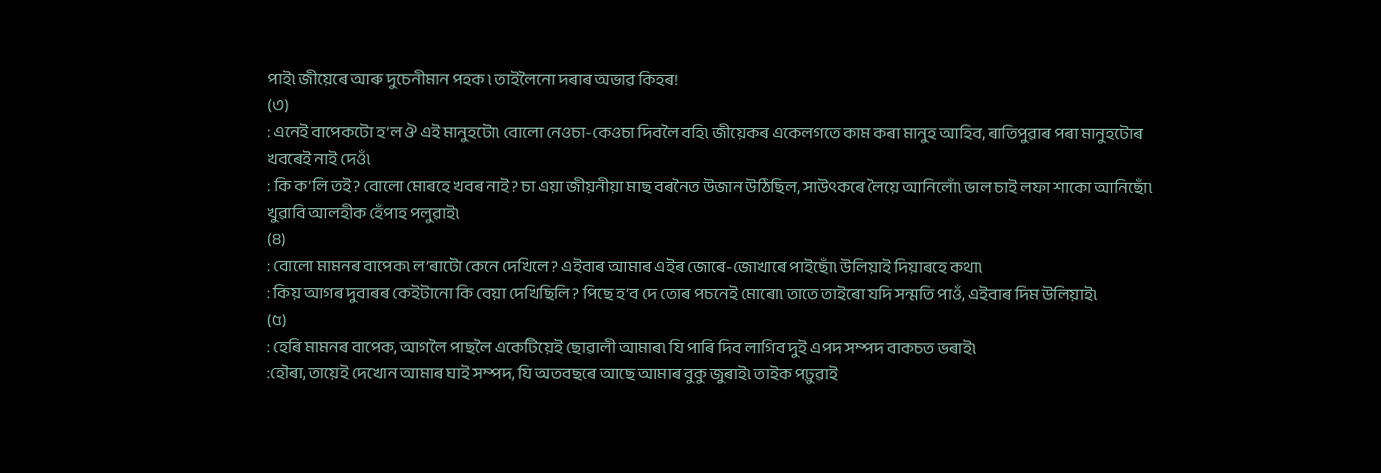পাই৷ জীয়েৰে আৰু দুচেনীমান পহক ৷ তাইলৈনো দৰাৰ অভাৱ কিহৰ!
(৩)
: এনেই বাপেকটো হ’ল ঔ এই মানুহটো৷ বোলো নেওচা-কেওচা দিবলৈ বহি৷ জীয়েকৰ একেলগতে কাম কৰা মানুহ আহিব, ৰাতিপুৱাৰ পৰা মানুহটোৰ খবৰেই নাই দেওঁ৷
: কি ক’লি তই? বোলো মোৰহে খবৰ নাই? চা এয়া জীয়নীয়া মাছ বৰনৈত উজান উঠিছিল, সাউৎকৰে লৈয়ে আনিলোঁ৷ ভাল চাই লফা শাকো আনিছোঁ৷ খুৱাবি আলহীক হেঁপাহ পলুৱাই৷
(৪)
: বোলো মামনৰ বাপেক৷ ল’ৰাটো কেনে দেখিলে? এইবাৰ আমাৰ এইৰ জোৰে-জোখাৰে পাইছোঁ৷ উলিয়াই দিয়াৰহে কথা৷
: কিয় আগৰ দুবাৰৰ কেইটানো কি বেয়া দেখিছিলি? পিছে হ’ব দে তোৰ পচনেই মোৰো৷ তাতে তাইৰো যদি সন্মতি পাওঁ, এইবাৰ দিম উলিয়াই৷
(৫)
: হেৰি মামনৰ বাপেক, আগলৈ পাছলৈ একেটিয়েই ছোৱালী আমাৰ৷ যি পাৰি দিব লাগিব দুই এপদ সম্পদ বাকচত ভৰাই৷
:হৌৰা, তায়েই দেখোন আমাৰ ঘাই সম্পদ, যি অতবছৰে আছে আমাৰ বুকু জুৰাই৷ তাইক পঢ়ুৱাই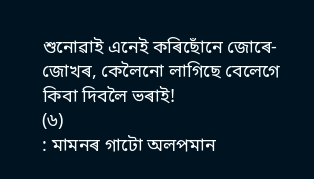শুনোৱাই এনেই কৰিছোঁনে জোৰে-জোখৰ, কেলৈনো লাগিছে বেলেগে কিবা দিবলৈ ভৰাই!
(৬)
: মামনৰ গাটো অলপমান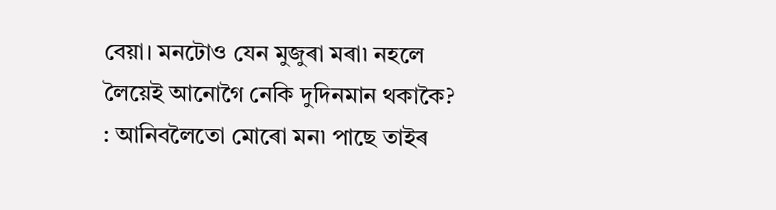বেয়া। মনটোও যেন মুজুৰা মৰা৷ নহলে লৈয়েই আনোগৈ নেকি দুদিনমান থকাকৈ?
: আনিবলৈতো মোৰো মন৷ পাছে তাইৰ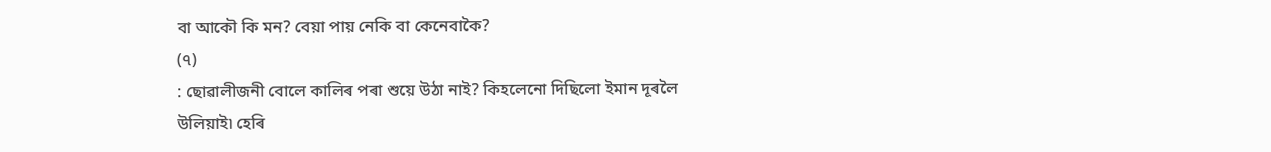বা আকৌ কি মন? বেয়া পায় নেকি বা কেনেবাকৈ?
(৭)
: ছোৱালীজনী বোলে কালিৰ পৰা শুয়ে উঠা নাই? কিহলেনো দিছিলো ইমান দূৰলৈ উলিয়াই৷ হেৰি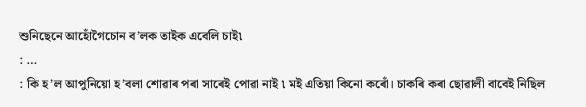শুনিছেনে আহোঁগৈচোন ব’লক তাইক এবেলি চাই৷
: …
: কি হ’ল আপুনিয়ো হ’বলা শোৱাৰ পৰা সাৰেই পোৱা নাই ৷ মই এতিয়া কিনো কৰোঁ। চাকৰি কৰা ছোৱালী বাবেই নিছিল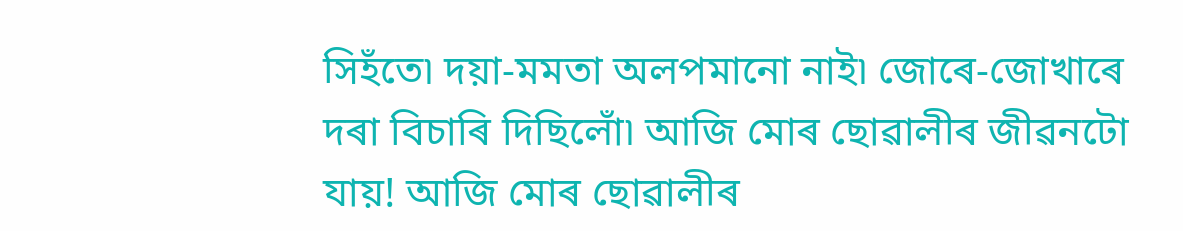সিহঁতে৷ দয়া-মমতা অলপমানো নাই৷ জোৰে-জোখাৰে দৰা বিচাৰি দিছিলোঁ৷ আজি মোৰ ছোৱালীৰ জীৱনটো যায়! আজি মোৰ ছোৱালীৰ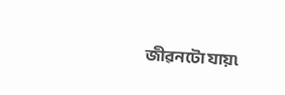জীৱনটো যায়৷